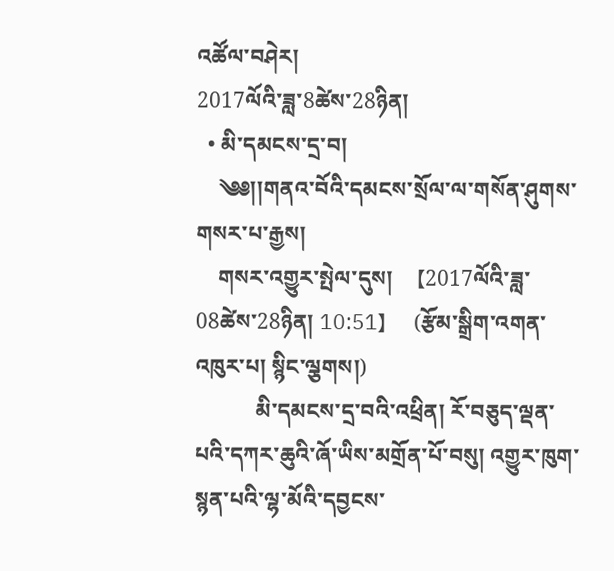འཚོལ་བཤེར།
2017ལོའི་ཟླ་8ཚེས་28ཉིན།
  • མི་དམངས་དྲ་བ།
    ༄༅།།གནའ་བོའི་དམངས་སྲོལ་ལ་གསོན་ཤུགས་གསར་པ་རྒྱས།
    གསར་འགྱུར་སྤེལ་དུས།  【2017ལོའི་ཟླ་ 08ཚེས་28ཉིན། 10:51】   (རྩོམ་སྒྲིག་འགན་འཁུར་པ། སྙིང་ལྕགས།)
           མི་དམངས་དྲ་བའི་འཕྲིན། རོ་བཅུད་ལྡན་པའི་དཀར་ཆུའི་ཞོ་ཡིས་མགྲོན་པོ་བསུ། འགྱུར་ཁུག་སྙན་པའི་ལྷ་མོའི་དབྱངས་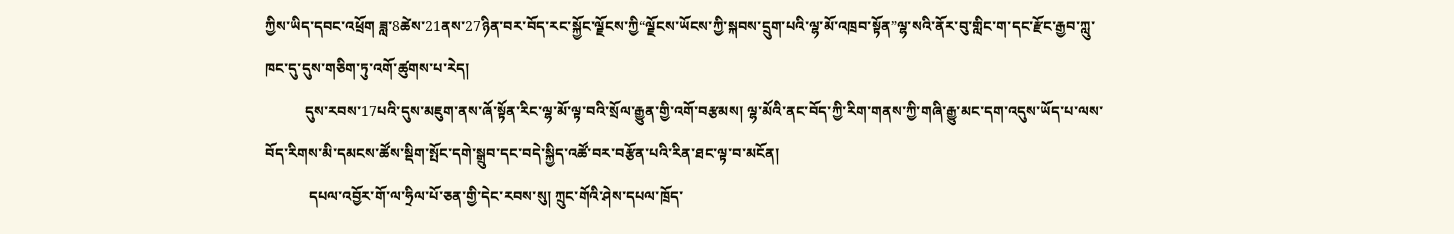ཀྱིས་ཡིད་དབང་འཕྲོག ཟླ་8ཚེས་21ནས་27ཉིན་བར་བོད་རང་སྐྱོང་ལྗོངས་ཀྱི“ལྗོངས་ཡོངས་ཀྱི་སྐབས་དྲུག་པའི་ལྷ་མོ་འཁྲབ་སྟོན”ལྷ་སའི་ནོར་བུ་གླིང་ག་དང་རྫོང་རྒྱབ་ཀླུ་ཁང་དུ་དུས་གཅིག་ཏུ་འགོ་ཚུགས་པ་རེད།
           དུས་རབས་17པའི་དུས་མཇུག་ནས་ཞོ་སྟོན་རིང་ལྷ་མོ་ལྟ་བའི་སྲོལ་རྒྱུན་གྱི་འགོ་བརྩམས། ལྷ་མོའི་ནང་བོད་ཀྱི་རིག་གནས་ཀྱི་གཞི་རྒྱུ་མང་དག་འདུས་ཡོད་པ་ལས་བོད་རིགས་མི་དམངས་ཚོས་སྡིག་སྤོང་དགེ་སྒྲུབ་དང་བདེ་སྐྱིད་འཚོ་བར་བརྩོན་པའི་རིན་ཐང་ལྟ་བ་མངོན།
            དཔལ་འབྱོར་གོ་ལ་ཧྲིལ་པོ་ཅན་གྱི་དེང་རབས་སུ། ཀྲུང་གོའི་ཤེས་དཔལ་ཁྲོད་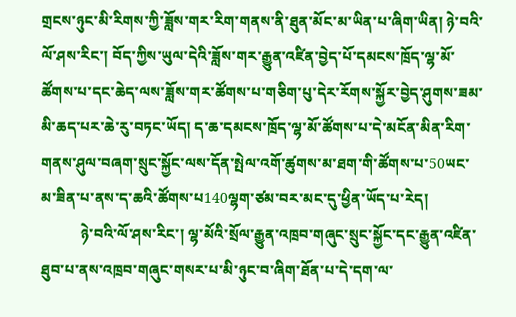གྲངས་ཉུང་མི་རིགས་ཀྱི་ཟློས་གར་རིག་གནས་ནི་ཐུན་མོང་མ་ཡིན་པ་ཞིག་ཡིན། ཉེ་བའི་ལོ་ཤས་རིང་། བོད་ཀྱིས་ཡུལ་དེའི་ཟློས་གར་རྒྱུན་འཛིན་བྱེད་པོ་དམངས་ཁྲོད་ལྷ་མོ་ཚོགས་པ་དང་ཆེད་ལས་ཟློས་གར་ཚོགས་པ་གཅིག་པུ་དེར་རོགས་སྐྱོར་བྱེད་ཤུགས་ཟམ་མི་ཆད་པར་ཆེ་རུ་བཏང་ཡོད། ད་ཆ་དམངས་ཁྲོད་ལྷ་མོ་ཚོགས་པ་དེ་མངོན་མིན་རིག་གནས་ཤུལ་བཞག་སྲུང་སྐྱོང་ལས་དོན་སྤེལ་འགོ་ཚུགས་མ་ཐག་གི་ཚོགས་པ་50ཡང་མ་ཟིན་པ་ནས་ད་ཆའི་ཚོགས་པ140ལྷག་ཙམ་བར་མང་དུ་ཕྱིན་ཡོད་པ་རེད།
           ཉེ་བའི་ལོ་ཤས་རིང་། ལྷ་མོའི་སྲོལ་རྒྱུན་འཁྲབ་གཞུང་སྲུང་སྐྱོང་དང་རྒྱུན་འཛིན་ཐུབ་པ་ནས་འཁྲབ་གཞུང་གསར་པ་མི་ཉུང་བ་ཞིག་ཐོན་པ་དེ་དག་ལ་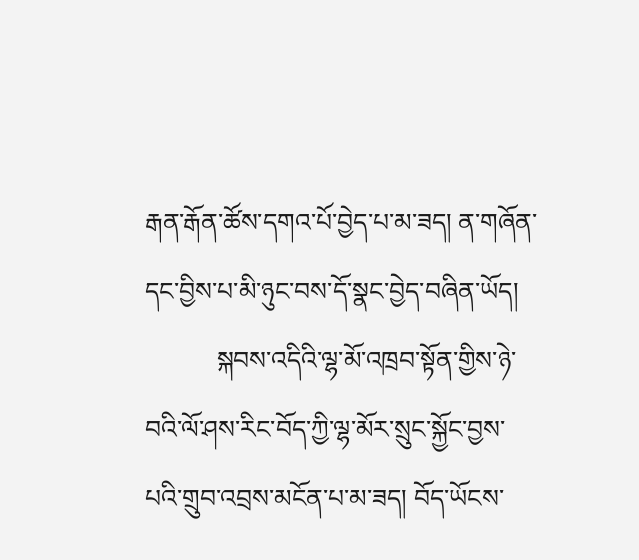རྒན་རྒོན་ཚོས་དགའ་པོ་བྱེད་པ་མ་ཟད། ན་གཞོན་དང་བྱིས་པ་མི་ཉུང་བས་དོ་སྣང་བྱེད་བཞིན་ཡོད།
           སྐབས་འདིའི་ལྷ་མོ་འཁྲབ་སྟོན་གྱིས་ཉེ་བའི་ལོ་ཤས་རིང་བོད་ཀྱི་ལྷ་མོར་སྲུང་སྐྱོང་བྱས་པའི་གྲུབ་འབྲས་མངོན་པ་མ་ཟད། བོད་ཡོངས་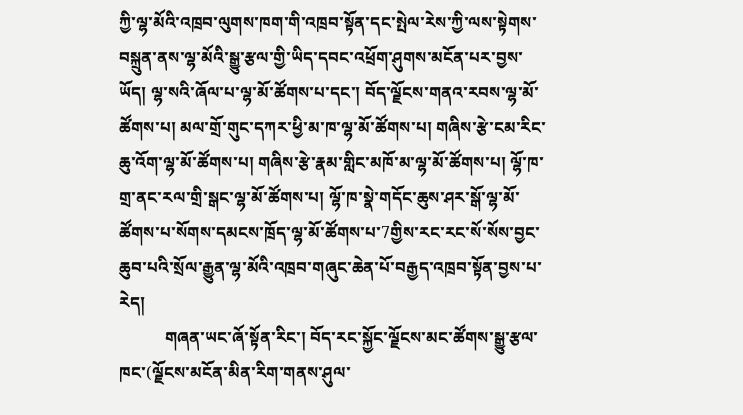ཀྱི་ལྷ་མོའི་འཁྲབ་ལུགས་ཁག་གི་འཁྲབ་སྟོན་དང་སྤེལ་རེས་ཀྱི་ལས་སྟེགས་བསྐྲུན་ནས་ལྷ་མོའི་སྒྱུ་རྩལ་གྱི་ཡིད་དབང་འཕྲོག་ཤུགས་མངོན་པར་བྱས་ཡོད། ལྷ་སའི་ཞོལ་པ་ལྷ་མོ་ཚོགས་པ་དང་། བོད་ལྗོངས་གནའ་རབས་ལྷ་མོ་ཚོགས་པ། མལ་གྲོ་གུང་དཀར་ཕྱི་མ་ཁ་ལྷ་མོ་ཚོགས་པ། གཞིས་རྩེ་ངམ་རིང་ཆུ་འོག་ལྷ་མོ་ཚོགས་པ། གཞིས་རྩེ་རྣམ་གླིང་མཁོ་མ་ལྷ་མོ་ཚོགས་པ། ལྷོ་ཁ་གྲ་ནང་རལ་གྲི་སྒང་ལྷ་མོ་ཚོགས་པ། ལྷོ་ཁ་སྣེ་གདོང་ཆུས་ཤར་སྒོ་ལྷ་མོ་ཚོགས་པ་སོགས་དམངས་ཁྲོད་ལྷ་མོ་ཚོགས་པ་7གྱིས་རང་རང་སོ་སོས་བྱང་ཆུབ་པའི་སྲོལ་རྒྱུན་ལྷ་མོའི་འཁྲབ་གཞུང་ཆེན་པོ་བརྒྱད་འཁྲབ་སྟོན་བྱས་པ་རེད།
           གཞན་ཡང་ཞོ་སྟོན་རིང་། བོད་རང་སྐྱོང་ལྗོངས་མང་ཚོགས་སྒྱུ་རྩལ་ཁང་(ལྗོངས་མངོན་མིན་རིག་གནས་ཤུལ་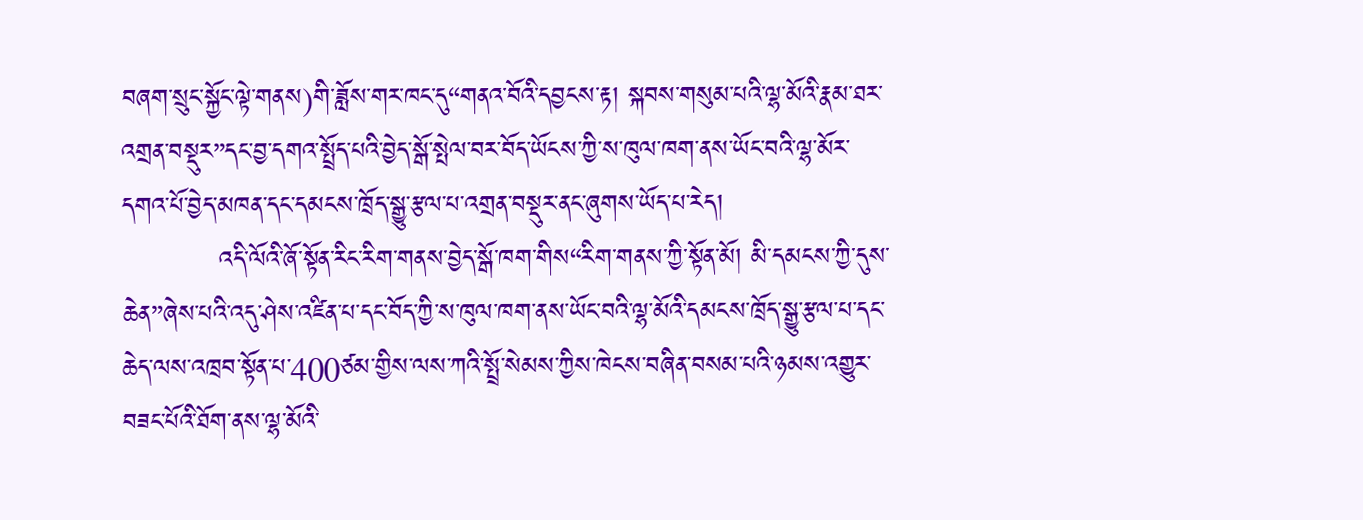བཞག་སྲུང་སྐྱོང་ལྟེ་གནས)གི་ཟློས་གར་ཁང་དུ“གནའ་བོའི་དབྱངས་རྟ། སྐབས་གསུམ་པའི་ལྷ་མོའི་རྣམ་ཐར་འགྲན་བསྡུར”དང་བྱ་དགའ་སྤྲོད་པའི་བྱེད་སྒོ་སྤེལ་བར་བོད་ཡོངས་ཀྱི་ས་ཁུལ་ཁག་ནས་ཡོང་བའི་ལྷ་མོར་དགའ་པོ་བྱེད་མཁན་དང་དམངས་ཁྲོད་སྒྱུ་རྩལ་པ་འགྲན་བསྡུར་ནང་ཞུགས་ཡོད་པ་རེད།
           འདི་ལོའི་ཞོ་སྟོན་རིང་རིག་གནས་བྱེད་སྒོ་ཁག་གིས“རིག་གནས་ཀྱི་སྟོན་མོ། མི་དམངས་ཀྱི་དུས་ཆེན”ཞེས་པའི་འདུ་ཤེས་འཛིན་པ་དང་བོད་ཀྱི་ས་ཁུལ་ཁག་ནས་ཡོང་བའི་ལྷ་མོའི་དམངས་ཁྲོད་སྒྱུ་རྩལ་པ་དང་ཆེད་ལས་འཁྲབ་སྟོན་པ་400ཙམ་གྱིས་ལས་ཀའི་སྤྲོ་སེམས་ཀྱིས་ཁེངས་བཞིན་བསམ་པའི་ཉམས་འགྱུར་བཟང་པོའི་ཐོག་ནས་ལྷ་མོའི་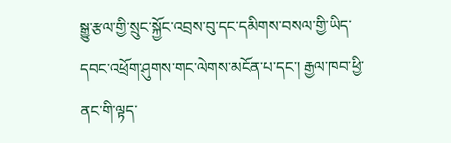སྒྱུ་རྩལ་གྱི་སྲུང་སྐྱོང་འབྲས་བུ་དང་དམིགས་བསལ་གྱི་ཡིད་དབང་འཕྲོག་ཤུགས་གང་ལེགས་མངོན་པ་དང་། རྒྱལ་ཁབ་ཕྱི་ནང་གི་ལྟད་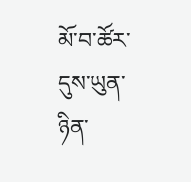མོ་བ་ཚོར་དུས་ཡུན་ཉིན་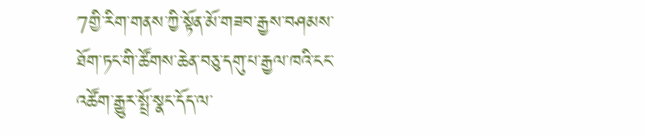7གྱི་རིག་གནས་ཀྱི་སྟོན་མོ་གཟབ་རྒྱས་བཤམས་ཐོག་ཏང་གི་ཚོགས་ཆེན་བཅུ་དགུ་པ་རྒྱལ་ཁའི་ངང་འཚོག་རྒྱུར་སྤྲོ་སྣང་དོད་ལ་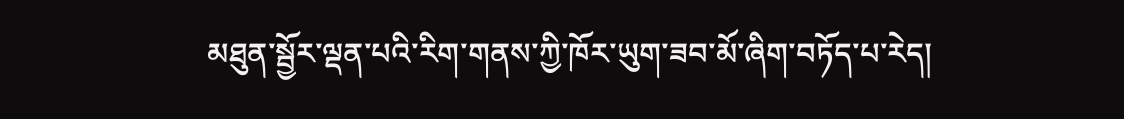མཐུན་སྦྱོར་ལྡན་པའི་རིག་གནས་ཀྱི་ཁོར་ཡུག་ཟབ་མོ་ཞིག་བཏོད་པ་རེད།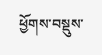ཕྱོགས་བསྡུས་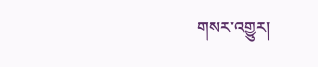གསར་འགྱུར།